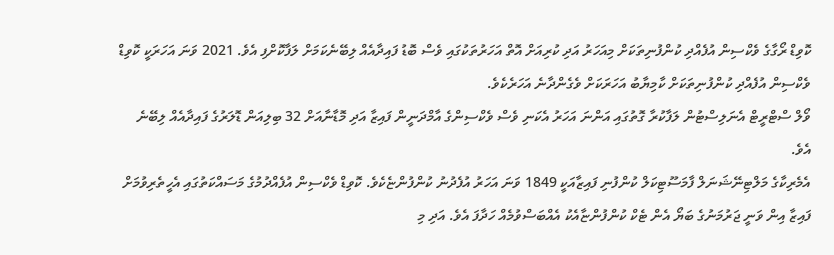ކޮވިޑް ރޯގާގެ ވެކްސިން އުފެއްދި ކުންފުނިތަކަށް މިއަހަރު އަދި ކުރިއަށް އޮތް އަހަރުތަކުގައި ވެސް ބޮޑު ފައިދާއެއް ލިބޭނެކަމަށް ލަފާކޮށްފި އެވެ. 2021 ވަނަ އަހަރަކީ ކޮވިޑް ވެކްސިން އުފެއްދި ކުންފުނިތަކަށް ކާމިޔާބު އަހަރަކަށް ވެގެންދާނެ އަހަރެކެވެ.
ވޯލް ސްޓްރީޓް އެނަލިސްޓުން ލަފާކުރާ ގޮތުގައި އަންނަ އަހަރު އެކަނި ވެސް ވެކްސިންގެ އާމްދަނީން ފައިޒާ އަދި މޮޑާނާއަށް 32 ބިލިއަން ޑޮލަރުގެ ފައިދާއެއް ލިބޭނެ އެވެ.
އެމެރިކާގެ މަލްޓިނޭޝަނަލް ފާމަސޫޓިކަލް ކުންފުނި ފައިޒާއަކީ 1849 ވަނަ އަހަރު އުފެދުނު ކުންފުންޏެކެވެ. ކޮވިޑް ވެކްސިން އުފެއްދުމުގެ މަސައްކަތުގައި އެހީތެރިވުމަށް ފައިޒާ އިން ވަނީ ޖަރުމަނުގެ ބަޔޯ އެން ޓެކް ކުންފުންޏާއެކު އެއްބަސްވުމެއް ހަދާފަ އެވެ. އަދި މި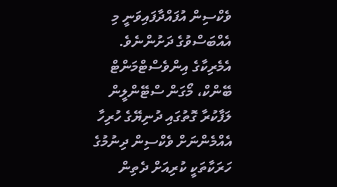ވެކްސިން އުފައްދާފައިވަނީ މި އެއްބަސްވުގެ ދަށުންނެވެ.
އެމެރިކާގެ އިންވެސްޓްމަންޓް ބޭންކް، މޯގަން ސްޓޭންލީން ލަފާކުރާ ގޮތުގައި ދުނިޔޭގެ ހުރިހާ އެއްމެންނަށް ވެކްސިން ދިނުމުގެ ހަރަކާތަކީ ކުރިއަށް ދެތިން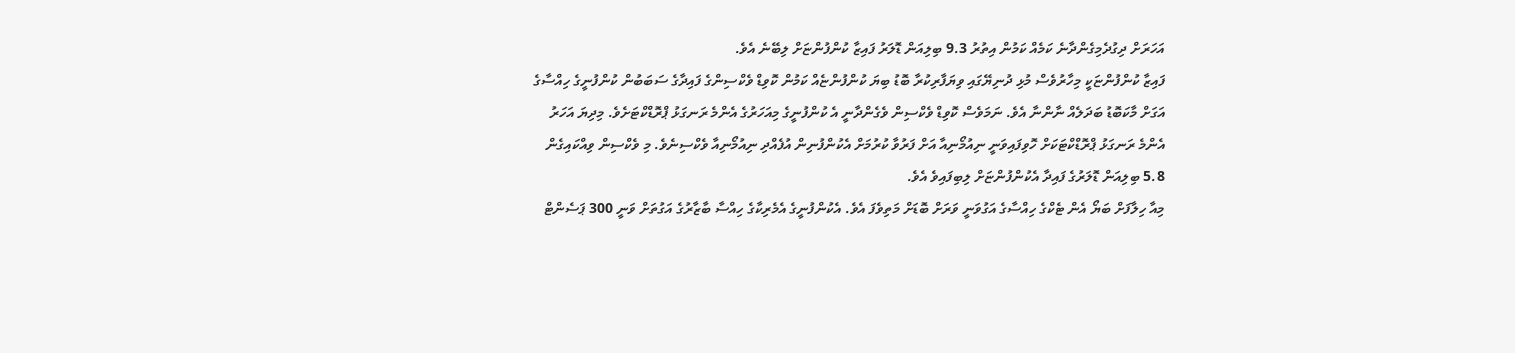އަހަރަށް ދިގުދެމިގެންދާނެ ކަމެއް ކަމުން އިތުރު 9.3 ބިލިއަން ޑޮލަރު ފައިޒާ ކުންފުންޏަށް ލިބޭނެ އެވެ.
ފައިޒާ ކުންފުންޏަކީ މިހާރުވެސް މުޅި ދުނިޔޭގައި ވިޔަފާރިކުރާ ބޮޑު ބިޔަ ކުންފުންޏެއް ކަމުން ކޮވިޑް ވެކްސިންގެ ފައިދާގެ ސަބަބުން ކުންފުނީގެ ހިއްސާގެ އަގަށް މާކަބޮޑު ބަދަލެއް ނާންނާ އެވެ. ނަމަވެސް ކޮވިޑް ވެކްސިން ވެގެންދާނީ އެ ކުންފުނީގެ މިއަހަރުގެ އެންމެ ރަނގަޅު ޕްރޮޑްކްޓަށެވެ. މިދިޔަ އަހަރު އެންމެ ރަނގަޅު ޕްރޮޑްކްޓަކަށް ހޮވިފައިވަނީ ނިއުމޯނިއާ އަށް ފަރުވާ ކުރުމަށް އެކުންފުނިން އުފެއްދި ނިއުމޯނިއާ ވެކްސިނެވެ. މި ވެކްސިން ވިއްކައިގެން 5.8 ބިލިއަން ޑޮލަރުގެ ފައިދާ އެކުންފުންޏަށް ލިބިފައިވެ އެވެ.
މިއާ ހިލާފަށް ބަޔޯ އެން ޓެކްގެ ހިއްސާގެ އަގުވަނީ ވަރަށް ބޮޑަށް މަތިވެފަ އެވެ. އެކުންފުނީގެ އެމެރިކާގެ ހިއްސާ ބާޒާރުގެ އަގުތަށް ވަނީ 300 ޕަސެންޓް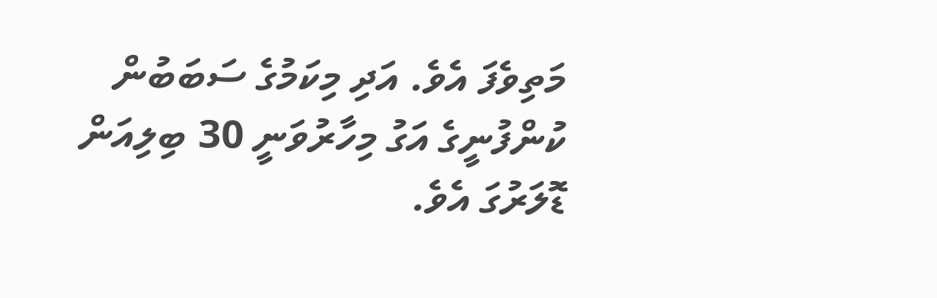މަތިވެފަ އެވެ. އަދި މިކަމުގެ ސަބަބުން ކުންފުނީގެ އަގު މިހާރުވަނީ 30 ބިލިއަން ޑޮލަރުގަ އެވެ.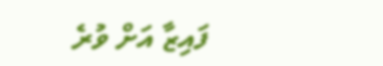ފައިޒާ އަށް ވުރެ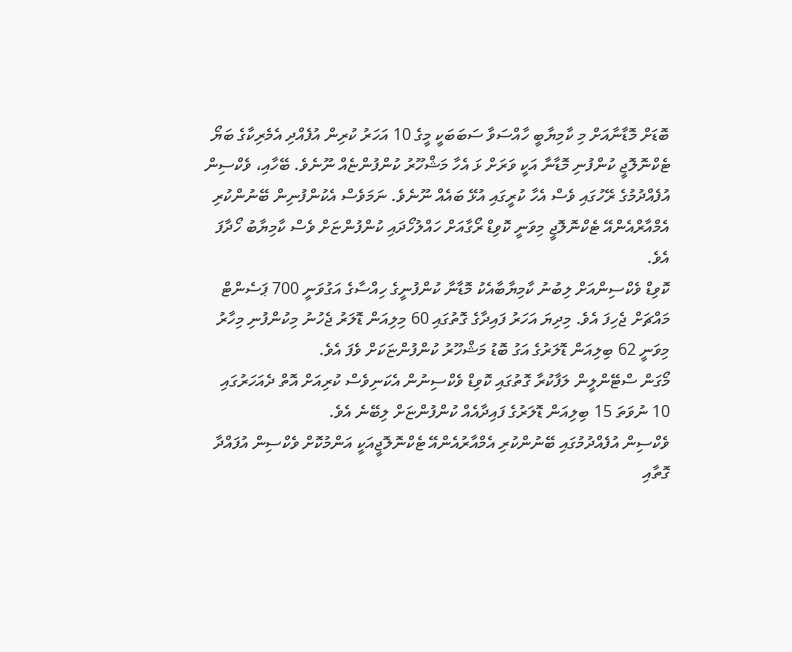ބޮޑަށް މޮޑާނާއަށް މި ކާމިޔާބީ ހާއްސަވާ ސަބަބަކީ މީގެ 10 އަހަރު ކުރިން އުފެއްދި އެމެރިކާގެ ބަޔޯ ޓެކްނޮލޮޖީ ކުންފުނި މޮޑާނާ އަކީ ވަރަށް ޅަ އެހާ މަޝްހޫރު ކުންފުންޏެއް ނޫނެވެ. ބޭހާއި، ވެކްސިން އުފެއްދުމުގެ ރޭހުގައި ވެސް އެހާ ކުރީގައި އުޅޭ ބައެއް ނޫނެވެ. ނަމަވެސް އެކުންފުނިން ބޭނުންކުރި އެމްއާރްއެންއޭ ޓެކްނޮލޮޖީ މިވަނީ ކޮވިޑް ރޯގާއަށް ހައްލުހޯދައި ކުންފުންޏަށް ވެސް ކާމިޔާބު ހޯދާފަ އެވެ.
ކޮވިޑް ވެކްސިންއަށް ލިބުނު ކާމިޔާބާއެކު މޮޑާނާ ކުންފުނީގެ ހިއްސާގެ އަގުވަނީ 700 ޕަސެންޓް މައްޗަށް ޖެހިފަ އެވެ. މިދިޔަ އަހަރު ފައިދާގެ ގޮތުގައި 60 މިލިއަން ޑޮލަރު ޖެހުނު މިކުންފުނި މިހާރު މިވަނީ 62 ބިލިއަން ޑޮލަރުގެ އަގު ބޮޑު މަޝްހޫރު ކުންފުންޏަކަށް ވެފަ އެވެ.
މޯގަން ސްޓޭންލީން ލަފާކުރާ ގޮތުގައި ކޮވިޑް ވެކްސިނުން އެކަނިވެސް ކުރިއަށް އޮތް ދެއަހަރުގައި 10 ނުވަތަ 15 ބިލިއަން ޑޮލަރުގެ ފައިދާއެއް ކުންފުންޏަށް ލިބޭނެ އެވެ.
ވެކްސިން އުފެއްދުމުގައި ބޭނުންކުރި އެމްއާރުއެންއޭ ޓެކްނޮލޮޖީއަކީ އަންމުކޮށް ވެކްސިން އުފައްދާ ގޮތާއި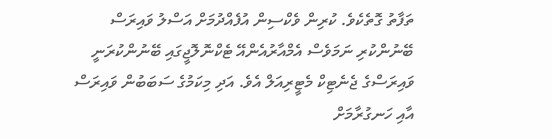ތަފާތު ގޮތެކެވެ. ކުރިން ވެކްސިން އުފެއްދުމަށް އަސްލު ވައިރަސް ބޭނުންކުރި ނަމަވެސް އެމްއާރުއެންއޭ ޓެކްނޮލޮޖީގައި ބޭނުންކުރަނީ ވައިރަސްގެ ޖެނެޓިކް މެޓީރިއަލް އެވެ. އަދި މިކަމުގެ ސަބަބުން ވައިރަސް އާއި ހަނގުރާމަށް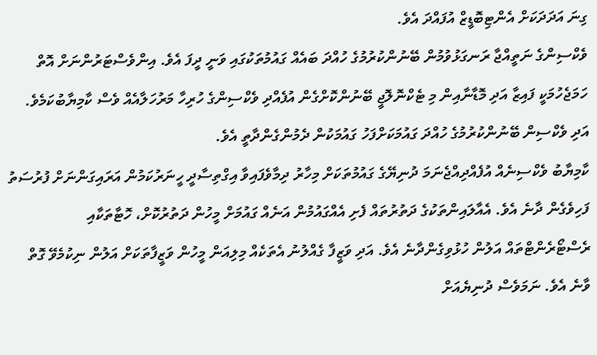ގިނަ އަދަދަކަށް އެންޓިބޮޑީޒް އުފައްދަ އެވެ.
ވެކްސިންގެ ނަތީއްޖާ ރަނގަޅުވުމުން ބޭނުންކުރުމުގެ ހުއްދަ ބައެއް ގައުމުތަކުގައި ވަނީ ދީފަ އެވެ. އިންވެސްޓަރުންނަށް އޮތް ހަމަޖެހުމަކީ ފައިޒާ އަދި މޮޑާނާއިން މި ޓެކްނޮލޮޖީ ބޭނުންކޮށްގެން އުފެއްދި ވެކްސިންގެ ހުރިހާ މަރުހަލާއެއް ވެސް ކާމިޔާބުކަމެވެ. އަދި ވެކްސިން ބޭނުންކުރުމުގެ ހުއްދަ ގައުމަކަށްފަހު ގައުމަކުން ދެމުންގެންދާތީ އެވެ.
ކާމިޔާބު ވެކްސިނެއް އުފެއްދިއްޖެނަމަ ދުނިޔޭގެ ގައުމުތަކަށް މިހާރު ދިމާވެފައިވާ އިގްތިސާދީ ހީނަރުކަމުން އަރައިގަންނަށް ފުރުސަތު ފަހިވެގެން ދާނެ އެވެ. އެއާލައިންތަކުގެ ދަތުރުތައް ފެށި އެއްގައުމުން އަނެއް ގައުމަށް މީހުން ދަތުރުކޮށް، ހޮޓާތަކާއި ރެސްޓޯރެންޓްތައް އަލުން ހުޅުވިގެންދާނެ އެވެ. އަދި ވަޒީފާ ގެއްލުނު އެތަކެއް މިލިއަން މީހުން ވަޒީފާތަކަށް އަލުން ނިކުމެވޭ ގޮތް ވާނެ އެވެ. ނަމަވެސް ދުނިޔެއަށް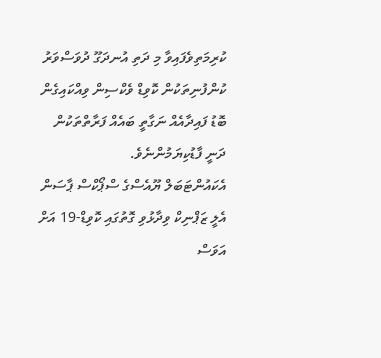ކުރިމަތިވެފައިވާ މި ދަތި އުނދަގޫ ދުވަސްވަރު ކުންފުނިތަކުން ކޮވިޑް ވެކްސިން ވިއްކައިގެން ބޮޑު ފައިދާއެއް ނަގާތީ ބައެއް ފަރާތްތަކުން ދަނީ ފާޑުކިޔަމުންނެވެ.
އެކައުންޓަބަލް ޔޫއެސްގެ ސްޕޯކްސް ޕާސަން އެލީ ޒަޕްނިކް ވިދާޅުވި ގޮތުގައި ކޮވިޑް-19 އަށް އަވަސް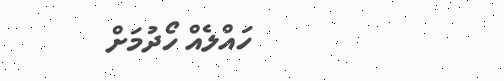ހައްލެއް ހޯދުމަށް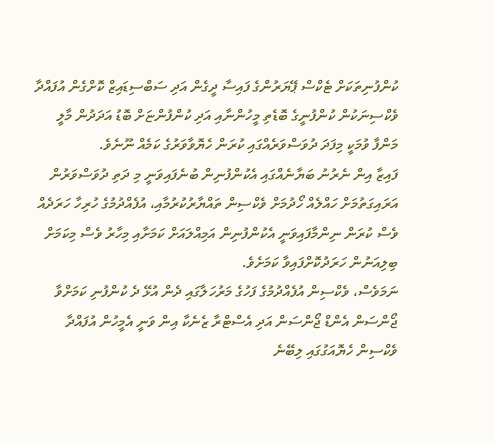ކުންފުނިތަކަށް ޓެކްސް ޕޭޔަރުންގެ ފައިސާ ދީގެން އަދި ސަބްސިޑައިޒް ކޮށްގެން އުފައްދާ ވެކްސިނަކުން ކުންފުނީގެ ބޮޑެތި މީހުންނާއި އަދި ކުންފުންޏަށް ބޮޑު އަދަދުން މާލީ މަންފާ ވުމަކީ މިފަދަ ދުވަސްވަރެއްގައި ކުރަން ހެޔޮވާވަރުގެ ކަމެއް ނޫނެވެ.
ފައިޒާ އިން ނެރުނު ބަޔާނެއްގައި އެކުންފުނިން ބުނެފައިވަނީ މި ދަތި ދުވަސްވަރުން އަރައިގަތުމަށް ހައްލެއް ހޯދުމަށް ވެކްސިން ތައްޔާރުކުރުމާއި، އުފެއްދުމުގެ ހުރިހާ ހަރަދެއް ވެސް ކުރަން ނިންމާފައިވަނީ އެކުންފުނިން އަމިއްލައަށް ކަމަށާއި މިހާރު ވެސް މިކަމަށް ބިލިއަނުން ހަރަދުކޮށްފައިވާ ކަމަށެވެ.
ނަމަވެސް، ވެކްސިން އުފެއްދުމުގެ ފަހުގެ މަރުހަލާގައި ދެން އުޅޭ ދެ ކުންފުނި ކަމަށްވާ ޖޯންސަން އެންޑް ޖޯންސަން އަދި އެސްޓްރާ ޒެނެކާ އިން ވަނީ އެމީހުން އުފައްދާ ވެކްސިން ހެޔޮއަގުގައި ލިބޭނެ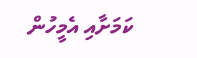ކަމަށާއި އެމީހުން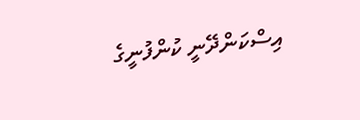އިސްކަންދޭނީ ކުންފުނީގެ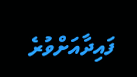ފައިދާއަށްވުރެ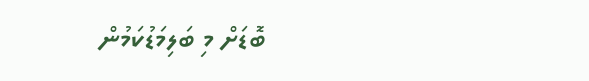ބޮޑަށް މި ބަލިމަޑުކަމުން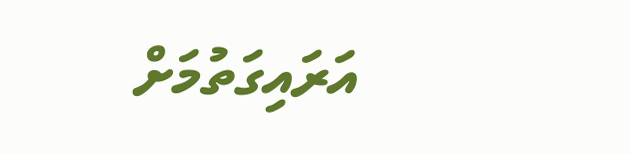އަރައިގަތުމަށް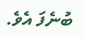ބުނެފަ އެވެ.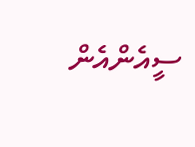ސީއެންއެން